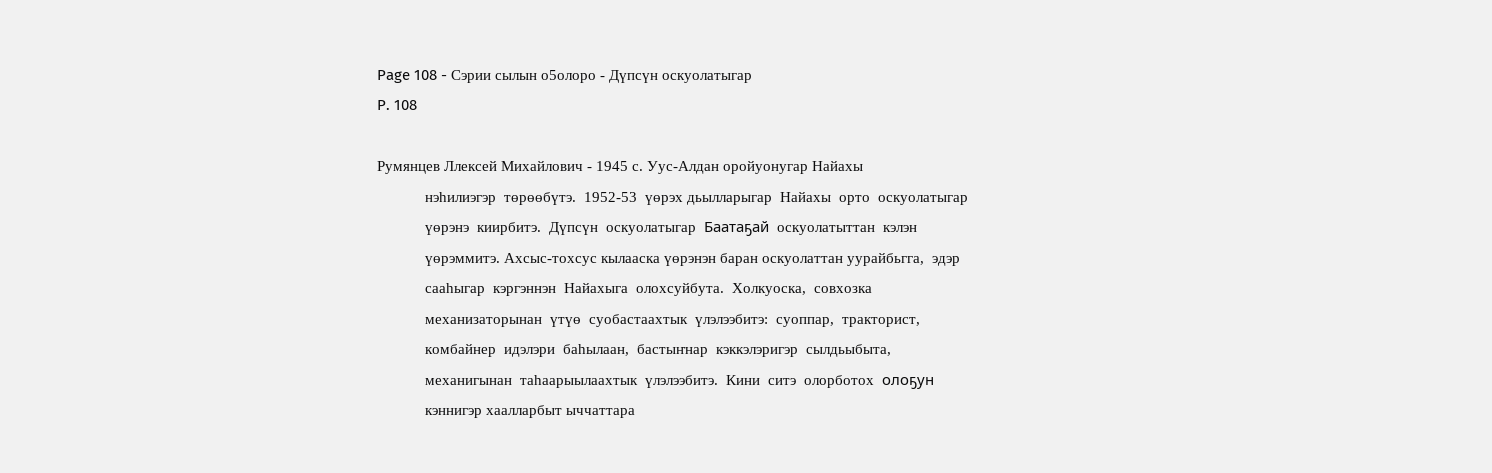Page 108 - Сэрии сылын о5олоро - Дүпсүн оскуолатыгар
P. 108

Румянцев Ллексей Михайлович - 1945 с. Уус-Алдан оройуонугар Найахы
            нэһилиэгэр  төрөөбүтэ.  1952-53  үөрэх дьылларыгар  Найахы  орто  оскуолатыгар
            үөрэнэ  киирбитэ.  Дүпсүн  оскуолатыгар  Баатаҕай  оскуолатыттан  кэлэн
            үөрэммитэ. Ахсыс-тохсус кылааска үөрэнэн баран оскуолаттан уурайбьгга,  эдэр
            сааһыгар  кэргэннэн  Найахыга  олохсуйбута.  Холкуоска,  совхозка
            механизаторынан  үтүө  суобастаахтык  үлэлээбитэ:  суоппар,  тракторист,
            комбайнер  идэлэри  баһылаан,  бастыҥнар  кэккэлэригэр  сылдьыбыта,
            механигынан  таһаарыылаахтык  үлэлээбитэ.  Кини  ситэ  олорботох  олоҕун
            кэннигэр хаалларбыт ыччаттара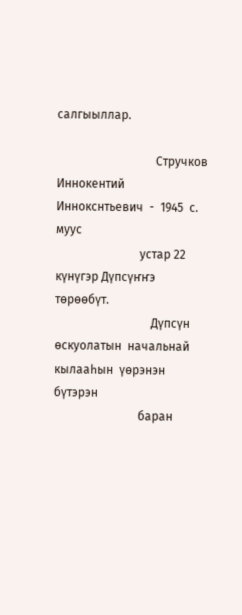салгыыллар.

                                 Стручков  Иннокентий  Иннокснтьевич  -  1945  с.  муус
                            устар 22 күнүгэр Дүпсүҥҥэ  төрөөбүт.
                                Дүпсүн  өскуолатын  начальнай  кылааһын  үөрэнэн  бүтэрэн
                            баран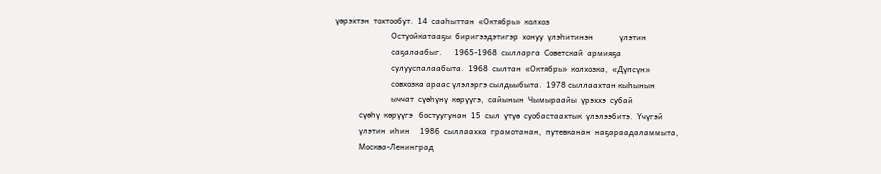үөрэхтэн  тохтообут.  14  сааһыттан  «Октябрь»  колхоз
                            Остуойкатааҕы  биригээдэтигэр  хонуу  үлэһитинэн             үлэтин
                            саҕалаабыг.      1965-1968  сылларга  Советскай  армияҕа
                            сулууспалаабыта.  1968  сылтан  «Октябрь»  колхозка,  «Дүпсүн»
                            совхозка араас үлэлэргэ сылдьыбыта.  1978 сыллаахтан кыһынын
                            ыччат  сүөһүнү  көрүүгэ,  сайынын  Чымыраайы  үрэххэ  субай
            сүөһү  көрүүгэ   бостуугунан  15  сыл  үтүө  суобастаахтык  үлэлээбитэ.  Үчүгэй
            үлэтин  иһин     1986  сыллаахха  грамотанан,  путевканан  наҕараадаламмыта,
            Москва-Ленинград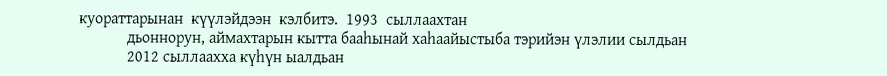куораттарынан  күүлэйдээн  кэлбитэ.  1993  сыллаахтан
            дьоннорун, аймахтарын кытта бааһынай хаһаайыстыба тэрийэн үлэлии сылдьан
            2012 сыллаахха күһүн ыалдьан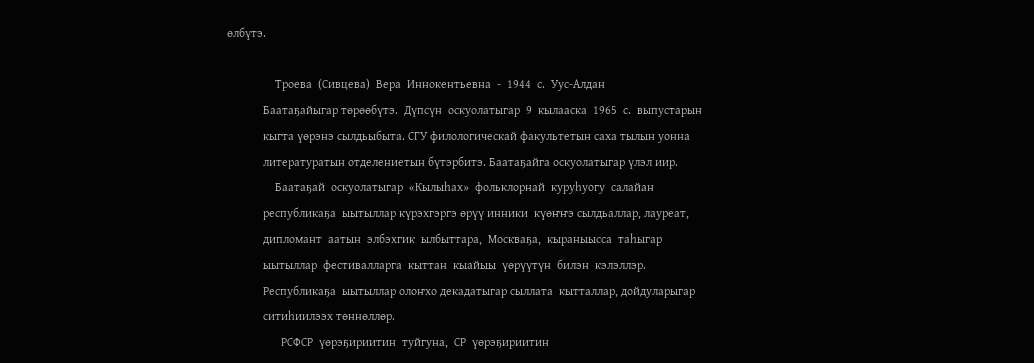өлбүтэ.

                Троева  (Сивцева)  Вера  Иннокентьевна  -  1944  с.  Уус-Алдан
            Баатаҕайыгар төрөөбүтэ.  Дүпсүн  оскуолатыгар  9  кылааска  1965  с.  выпустарын
            кыгта үөрэнэ сылдьыбыта. СГУ филологическай факультетын саха тылын уонна
            литературатын отделениетын бүтэрбитэ. Баатаҕайга оскуолатыгар үлэл иир.
                Баатаҕай  оскуолатыгар  «Кылыһах»  фольклорнай  куруһуогу  салайан
            республикаҕа  ыытыллар күрэхгэргэ өрүү инники  күөҥҥэ сылдьаллар, лауреат,
            дипломант  аатын  элбэхгик  ылбыттара,  Москваҕа,  кыраныысса  таһыгар
            ыытыллар  фестивалларга  кыттан  кыайыы  үөрүүтүн  билэн  кэлэллэр.
            Республикаҕа  ыытыллар олоҥхо декадатыгар сыллата  кытталлар, дойдуларыгар
            ситиһиилээх төннөллөр.
                  РСФСР  үөрэҕириитин  туйгуна,  СР  үөрэҕириитин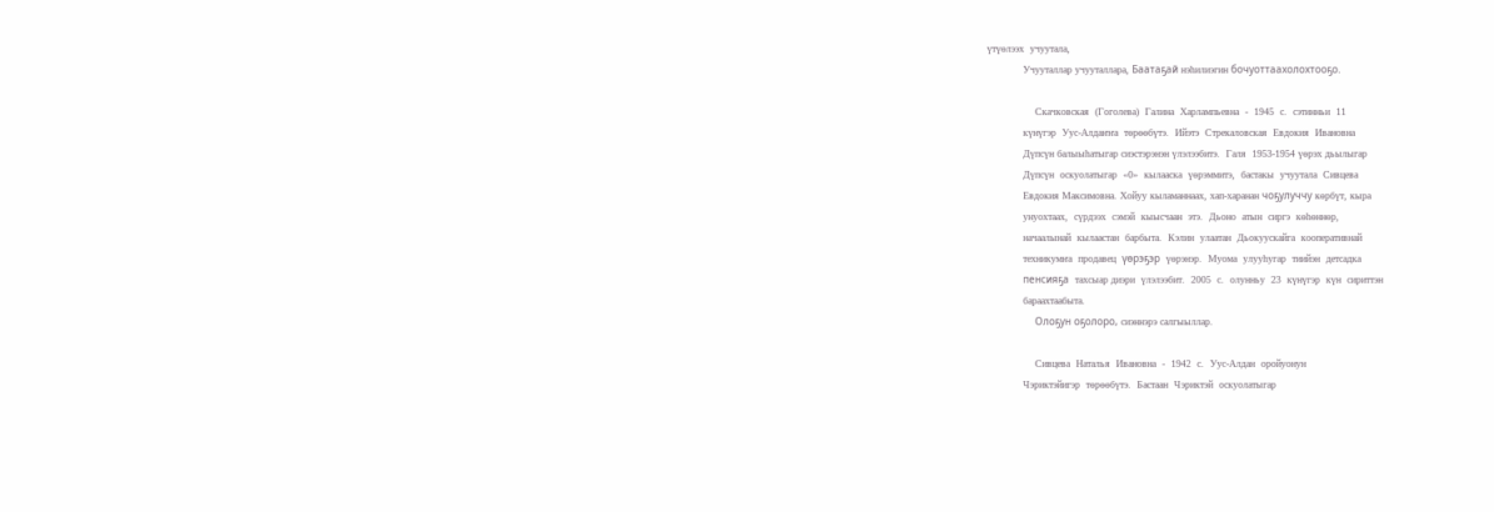үтүөлээх  учуутала,
            Учууталлар учууталлара, Баатаҕай нэһилиэгин бочуоттаахолохтооҕо.

                Скачковская  (Гоголева)  Галина  Харлампьевна  -  1945  с.  сэтинньи  11
            күнүгэр  Уус-Алдаҥҥа  төрөөбүтэ.  Ийэтэ  Стрекаловская  Евдокия  Ивановна
            Дүпсүн балыыһатыгар сиэстэрэнэн үлэлээбитэ.  Галя  1953-1954 үөрэх дьылыгар
            Дүпсүн  оскуолатыгар  «0»  кылааска  үөрэммитэ,  бастакы  учуутала  Сивцева
            Евдокия Максимовна. Хойуу кыламаннаах, хап-харанан чоҕулуччу көрбүт, кыра
            унуохтаах,  сүрдээх  сэмэй  кыысчаан  этэ.  Дьоно  атын  сиргэ  көһөннөр,
            начаалынай  кылаастан  барбыта.  Кэлин  улаатан  Дьокуускайга  кооперативнай
            техникумҥа  продавец  үөрэҕэр  үөрэнэр.  Муома  улууһугар  тиийэн  детсадка
            пенсияҕа  тахсыар диэри  үлэлээбит.  2005  с.  олунньу  23  күнүгэр  күн  сириттэн
            бараахтаабыта.
                Олоҕун оҕолоро, сиэннэрэ салгыыллар.

                Сивцева  Наталья  Ивановна  -  1942  с.  Уус-Алдан  оройуонун
            Чэриктэйигэр  төрөөбүтэ.  Бастаан  Чэриктэй  оскуолатыгар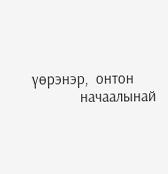үөрэнэр,  онтон
            начаалынай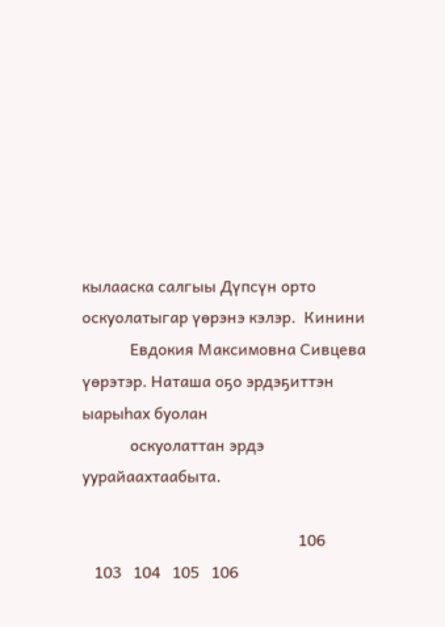кылааска салгыы Дүпсүн орто оскуолатыгар үөрэнэ кэлэр.  Кинини
            Евдокия Максимовна Сивцева үөрэтэр. Наташа оҕо эрдэҕиттэн ыарыһах буолан
            оскуолаттан эрдэ уурайаахтаабыта.

                                                      106
   103   104   105   106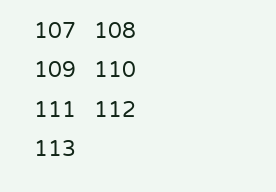107   108   109   110   111   112   113